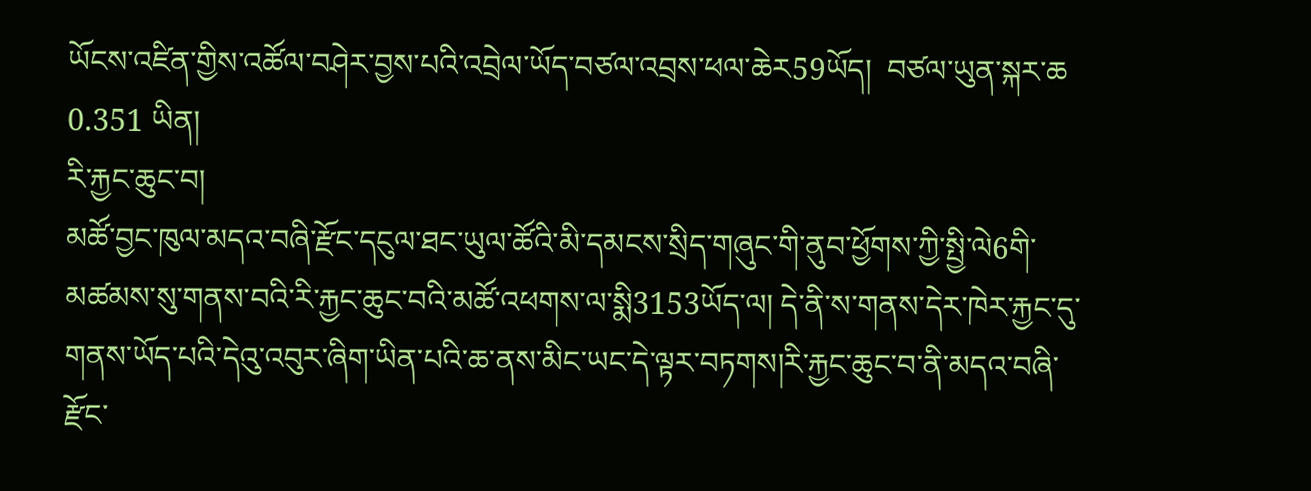ཡོངས་འཛིན་གྱིས་འཚོལ་བཤེར་བྱས་པའི་འབྲེལ་ཡོད་བཙལ་འབྲས་ཕལ་ཆེར59ཡོད།  བཙལ་ཡུན་སྐར་ཆ 0.351 ཡིན།
རི་རྐྱང་ཆུང་བ།
མཚོ་བྱང་ཁུལ་མདའ་བཞི་རྫོང་དངུལ་ཐང་ཡུལ་ཚོའི་མི་དམངས་སྲིད་གཞུང་གི་ནུབ་ཕྱོགས་ཀྱི་སྤྱི་ལེ6གི་མཚམས་སུ་གནས་བའི་རི་རྐྱང་ཆུང་བའི་མཚོ་འཕགས་ལ་སྨི3153ཡོད་ལ། དེ་ནི་ས་གནས་དེར་ཁེར་རྐྱང་དུ་གནས་ཡོད་པའི་དེའུ་འབུར་ཞིག་ཡིན་པའི་ཆ་ནས་མིང་ཡང་དེ་ལྟར་བཏགས།རི་རྐྱང་ཆུང་བ་ནི་མདའ་བཞི་རྫོང་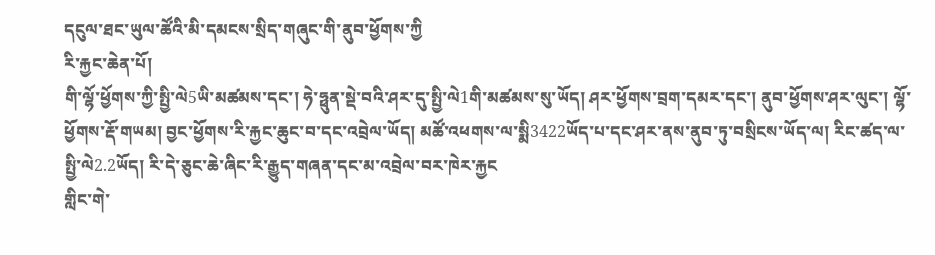དངུལ་ཐང་ཡུལ་ཚོའི་མི་དམངས་སྲིད་གཞུང་གི་ནུབ་ཕྱོགས་ཀྱི
རི་རྐྱང་ཆེན་པོ།
གི་ལྷོ་ཕྱོགས་ཀྱི་སྤྱི་ལེ5ཡི་མཚམས་དང་། ཧེ་ཧྥུན་སྡེ་བའི་ཤར་དུ་སྤྱི་ལེ1གི་མཚམས་སུ་ཡོད། ཤར་ཕྱོགས་བྲག་དམར་དང་། ནུབ་ཕྱོགས་ཤར་ལུང་། ལྷོ་ཕྱོགས་རྡོ་གཡམ། བྱང་ཕྱོགས་རི་རྐྱང་ཆུང་བ་དང་འབྲེལ་ཡོད། མཚོ་འཕགས་ལ་སྨི3422ཡོད་པ་དང་ཤར་ནས་ནུབ་ཏུ་བསྲིངས་ཡོད་ལ། རིང་ཚད་ལ་སྤྱི་ལེ2.2ཡོད། རི་དེ་ཅུང་ཆེ་ཞིང་རི་རྒྱུད་གཞན་དང་མ་འབྲེལ་བར་ཁེར་རྐྱང
གླིང་གེ་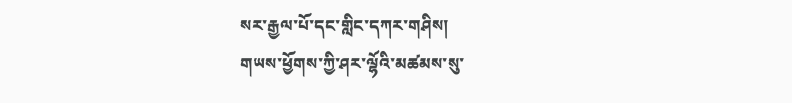སར་རྒྱལ་པོ་དང་གླིང་དཀར་གཤིས།
གཡས་ཕྱོགས་ཀྱི་ཤར་ལྷོའི་མཚམས་སུ་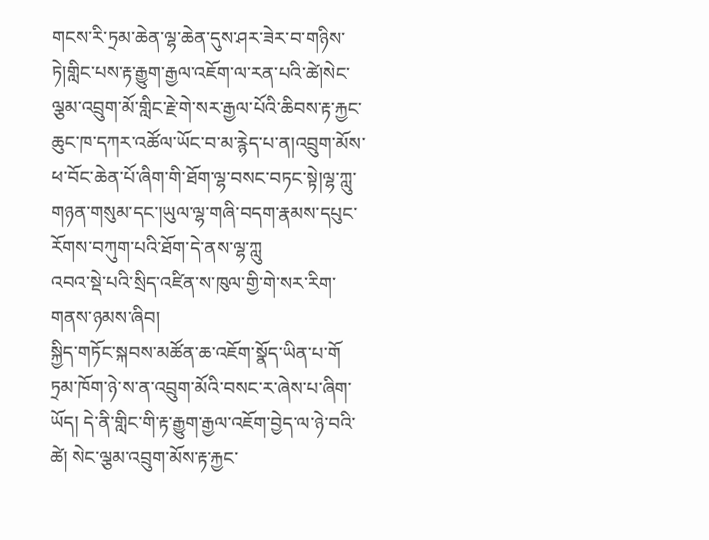གངས་རི་ཏྲམ་ཆེན་ལྷ་ཆེན་དུས་ཤར་ཟེར་བ་གཉིས་ཏེ།གླིང་པས་རྟ་རྒྱུག་རྒྱལ་འཇོག་ལ་རན་པའི་ཚེ།སེང་ལྕམ་འབྲུག་མོ་གླིང་རྗེ་གེ་སར་རྒྱལ་པོའི་ཆིབས་རྟ་རྐྱང་ཆུང་ཁ་དཀར་འཚོལ་ཡོང་བ་མ་རྙེད་པ་ན།འབྲུག་མོས་ཕ་བོང་ཆེན་པོ་ཞིག་གི་ཐོག་ལྷ་བསང་བཏང་སྟེ།ལྷ་ཀླུ་གཉན་གསུམ་དང་།ཡུལ་ལྷ་གཞི་བདག་རྣམས་དཔུང་རོགས་བཀུག་པའི་ཐོག་དེ་ནས་ལྷ་ཀླུ
འབའ་སྡེ་པའི་སྲིད་འཛིན་ས་ཁུལ་གྱི་གེ་སར་རིག་གནས་ཉམས་ཞིབ།
སྐྱིད་གཏོང་སྐབས་མཚོན་ཆ་འཇོག་སྣོད་ཡིན་པ་གོ ཏྲམ་ཁོག་ཉེ་ས་ན་འབྲུག་མོའི་བསང་ར་ཞེས་པ་ཞིག་ཡོད། དེ་ནི་གླིང་གི་རྟ་རྒྱུག་རྒྱལ་འཇོག་བྱེད་ལ་ཉེ་བའི་ཚེ། སེང་ལྕམ་འབྲུག་མོས་རྟ་རྐྱང་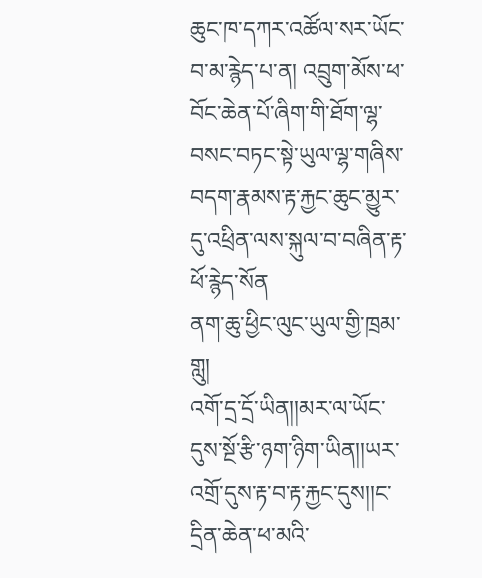ཆུང་ཁ་དཀར་འཚོལ་སར་ཡོང་བ་མ་རྙེད་པ་ན། འབྲུག་མོས་ཕ་བོང་ཆེན་པོ་ཞིག་གི་ཐོག་ལྷ་བསང་བཏང་སྟེ་ཡུལ་ལྷ་གཞིས་བདག་རྣམས་རྟ་རྐྱང་ཆུང་མྱུར་དུ་འཕྲིན་ལས་སྐུལ་བ་བཞིན་རྟ་ཕོ་རྙེད་སོན
ནག་ཆུ་ཕྱིང་ལུང་ཡུལ་གྱི་ཁྲམ་གླུ།
འགོ་དྲ་དྲོ་ཡིན།།མར་ལ་ཡོང་དུས་སྔོ་རྩི་ཉག་ཉིག་ཡིན།།ཡར་འགྲོ་དུས་རྟ་བ་རྟ་རྐྱང་དུས།།ང་དྲིན་ཆེན་ཕ་མའི་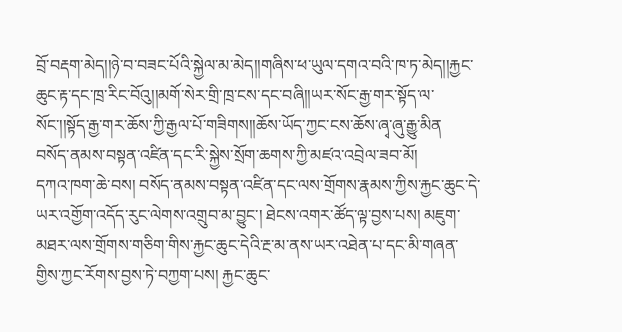བྲོ་བརྡག་མེད།།ཉེ་བ་བཟང་པོའི་སྐྱེལ་མ་མེད།།གཞིས་ཕ་ཡུལ་དགའ་བའི་ཁ་ཏ་མེད།།རྐྱང་ཆུང་རྟ་དང་ཁྲ་རིང་བོའུ།།མགོ་སེར་གྲི་ཁྲ་ངས་དང་བཞི།།ཡར་སོང་རྒྱ་གར་སྟོད་ལ་སོང་།།སྟོད་རྒྱ་གར་ཆོས་ཀྱི་རྒྱལ་པོ་གཟིགས།།ཆོས་ཡོད་ཀྱང་ངས་ཆོས་ཞྭ་ཞུ་རྒྱུ་མིན
བསོད་ནམས་བསྟན་འཛིན་དང་རི་སྐྱེས་སྲོག་ཆགས་ཀྱི་མཛའ་འབྲེལ་ཟབ་མོ།
དཀའ་ཁག་ཆེ་བས། བསོད་ནམས་བསྟན་འཛིན་དང་ལས་གྲོགས་རྣམས་ཀྱིས་རྐྱང་ཆུང་དེ་ཡར་འགྱོག་འདོད་རུང་ལེགས་འགྲུབ་མ་བྱུང་། ཐེངས་འགར་ཚོད་ལྟ་བྱས་པས། མཇུག་མཐར་ལས་གྲོགས་གཅིག་གིས་རྐྱང་ཆུང་དེའི་རྔ་མ་ནས་ཡར་འཐེན་པ་དང་མི་གཞན་གྱིས་ཀྱང་རོགས་བྱས་ཏེ་བཀྱག་པས། རྐྱང་ཆུང་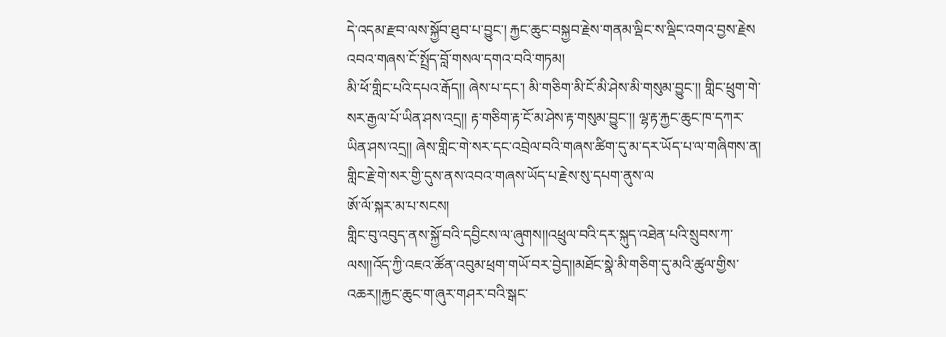དེ་འདམ་རྫབ་ལས་སྐྱོབ་ཐུབ་པ་བྱུང་། རྐྱང་ཆུང་བསྐྱབ་རྗེས་གནམ་ལྡིང་ས་ལྡིང་འགའ་བྱས་རྗེས
འབའ་གཞས་ངོ་སྤྲོད་བློ་གསལ་དགའ་བའི་གཏམ།
མི་ཕོ་གླིང་པའི་དཔའ་རྒོད།། ཞེས་པ་དང་། མི་གཅིག་མི་ངོ་མི་ཤེས་མི་གསུམ་བྱུང་།། གླིང་ཕྲུག་གེ་སར་རྒྱལ་པོ་ཡིན་ཤས་འདྲ།། རྟ་གཅིག་རྟ་ངོ་མ་ཤེས་རྟ་གསུམ་བྱུང་།། ལྷ་རྟ་རྐྱང་ཆུང་ཁ་དཀར་ཡིན་ཤས་འདྲ།། ཞེས་གླིང་གེ་སར་དང་འབྲེལ་བའི་གཞས་ཚིག་དུ་མ་དར་ཡོད་པ་ལ་གཞིགས་ན། གླིང་རྗེ་གེ་སར་གྱི་དུས་ནས་འབའ་གཞས་ཡོད་པ་རྗེས་སུ་དཔག་ནུས་ལ
ཨོ་ལོ་སྐར་མ་པ་སངས།
གླིང་བུ་འབུད་ནས་སྐྱོ་བའི་དབྱིངས་ལ་ཞུགས།།འཕྲུལ་བའི་དར་སྐུད་འཐེན་པའི་སྲུབས་ཀ་ལས།།འོད་ཀྱི་འཇའ་ཚོན་འབུམ་ཕྲག་གཡོ་བར་བྱེད།།མཐོང་སྣེ་མི་གཅིག་དུ་མའི་ཚུལ་གྱིས་འཆར།།རྐྱང་ཆུང་ག་ཞུར་གཤར་བའི་སྒང་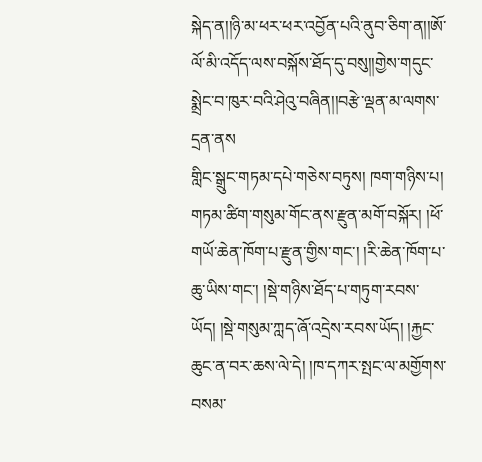སྐེད་ན།།ཉི་མ་ཕར་ཕར་འབྱོན་པའི་ནུབ་ཅིག་ན།།ཨོ་ལོ་མི་འདོད་ལས་བསྐོས་ཐོད་དུ་བསུ།།གྱེས་གདུང་སྨྲེང་བ་ཁུར་བའི་ཤེའུ་བཞིན།།བརྩེ་ལྡན་མ་ལགས་དྲན་ནས
གླིང་སྒྲུང་གཏམ་དཔེ་གཅེས་བཏུས། ཁག་གཉིས་པ།
གཏམ་ཚིག་གསུམ་གོང་ནས་རྫུན་མགོ་བསྐོར། །ཕོ་གཡོ་ཆེན་ཁོག་པ་རྫུན་གྱིས་གང་། །རི་ཆེན་ཁོག་པ་ཆུ་ཡིས་གང་། །སྡེ་གཉིས་ཐོད་པ་གཏུག་རབས་ཡོད། །སྡེ་གསུམ་ཀླད་ཞོ་འདྲེས་རབས་ཡོད། །རྐྱང་ཆུང་ན་བར་ཆས་ལེ་དེ། །ཁ་དཀར་སྤང་ལ་མགྱོགས་བསམ་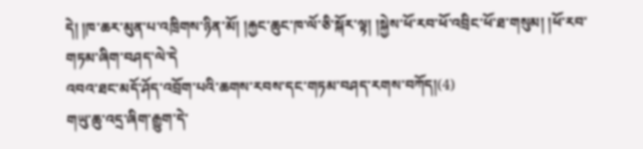དེ། །ཁ་ཆར་མུན་པ་འཁྲིགས་ཉིན་མོ། །རྐྱང་ཆུང་ཁ་ལོ་ཅི་སྐོར་ལྟ། །སྐྱེས་ཕོ་རབ་ཕོ་འབྲིང་ཕོ་ཐ་གསུམ། །ཕོ་རབ་གཏམ་ཞིག་བཤད་ལེ་དེ
འབའ་ཐང་མདོ་ཤོད་འབྲོག་པའི་ཆགས་རབས་དང་གཏམ་བཤད་རགས་བཀོད།(4)
གཡུ་ཆུ་འདྲ་ཞིག་རྒྱུག་དེ་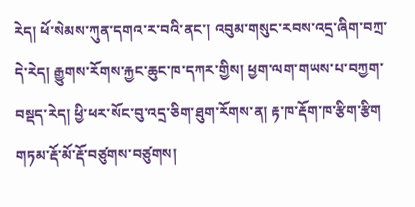རེད། ཕོ་སེམས་ཀུན་དགའ་ར་བའི་ནང་། འབུམ་གསུང་རབས་འདྲ་ཞིག་བཀྲ་དེ་རེད། རྒྱུགས་རོགས་རྐྱང་ཆུང་ཁ་དཀར་གྱིས། ཕྱག་ལག་གཡས་པ་བཀྱག་བསྡད་རེད། ཕྱི་ཕར་སོང་བུ་འདྲ་ཅིག་ཐུག་རོགས་ན། རྟ་ཁ་རྡོག་ཁ་རྩིག་རྩིག གཏམ་རྡོ་མོ་རྡོ་བཙུགས་བཙུགས།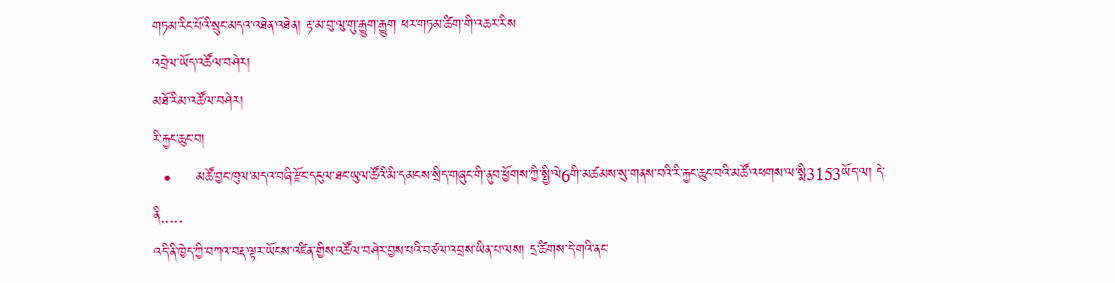གཏམ་རིང་པོའི་སྲུང་མདའ་འཐེན་འཐེན། རྟ་མ་བུ་ལུ་གུ་རྒྱུག་རྒྱུག ཕར་གཏམ་ཚིག་གི་འཆར་རིས
འབྲེལ་ཡོད་འཚོལ་བཤེར།
མཐོ་རིམ་འཚོལ་བཤེར།
རི་རྐྱང་ཆུང་བ།
  •     མཚོ་བྱང་ཁུལ་མདའ་བཞི་རྫོང་དངུལ་ཐང་ཡུལ་ཚོའི་མི་དམངས་སྲིད་གཞུང་གི་ནུབ་ཕྱོགས་ཀྱི་སྤྱི་ལེ6གི་མཚམས་སུ་གནས་བའི་རི་རྐྱང་ཆུང་བའི་མཚོ་འཕགས་ལ་སྨི3153ཡོད་ལ། དེ་ནི.....
འདི་ནི་ཁྱེད་ཀྱི་བཀའ་བརྡ་ལྟར་ཡོངས་འཛིན་གྱིས་འཚོལ་བཤེར་བྱས་པའི་བཙལ་འབྲས་ཡིན་པ་ལས། དྲ་ཚིགས་དེ་གའི་ནང་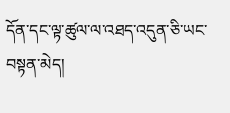དོན་དང་ལྟ་ཚུལ་ལ་འཐད་འདུན་ཅི་ཡང་བསྟན་མེད།